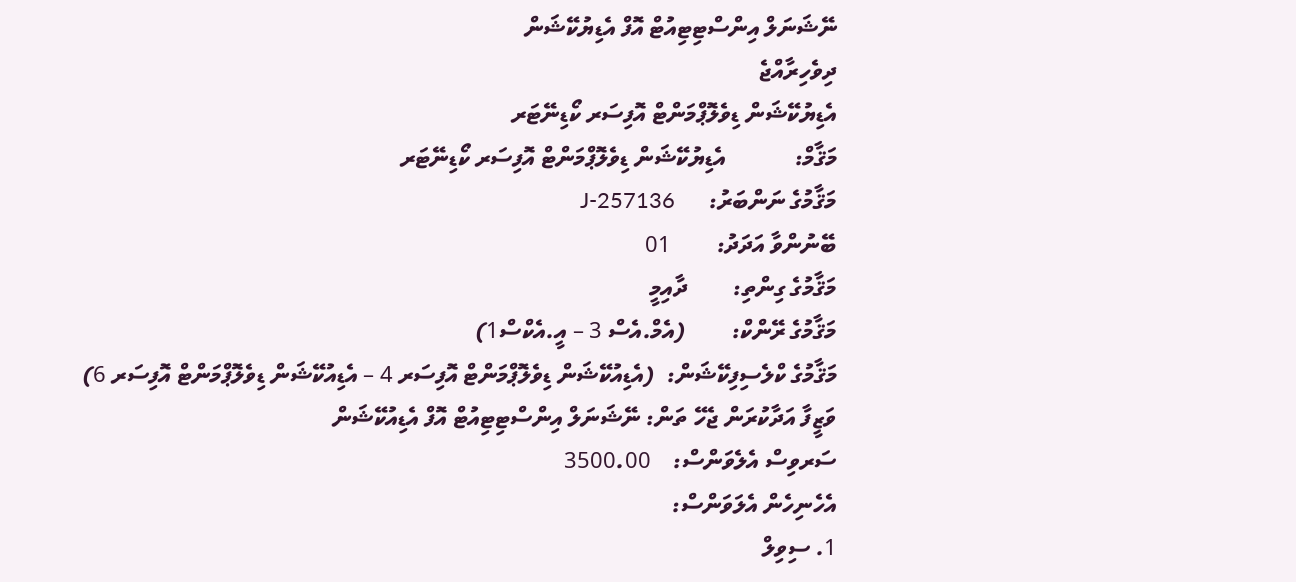ނޭޝަނަލް އިންސްޓިޓިއުޓް އޮފް އެޑިޔުކޭޝަން
ދިވެހިރާއްޖެ
އެޑިޔުކޭޝަން ޑިވެލޮޕްމަންޓް އޮފިސަރ ކޯޑިނޭޓަރ
މަޤާމް:            އެޑިޔުކޭޝަން ޑިވެލޮޕްމަންޓް އޮފިސަރ ކޯޑިނޭޓަރ
މަޤާމުގެ ނަންބަރު:      J-257136
ބޭނުންވާ އަދަދު:        01
މަޤާމުގެ ގިންތި:        ދާއިމީ
މަޤާމުގެ ރޭންކް:        (އެމް.އެސް 3 – އީ.އެކްސް1)
މަޤާމުގެ ކްލެސިފިކޭޝަން:  (އެޑިއުކޭޝަން ޑިވެލޮޕްމަންޓް އޮފިސަރ 4 – އެޑިއުކޭޝަން ޑިވެލޮޕްމަންޓް އޮފިސަރ 6)
ވަޒީފާ އަދާކުރަން ޖެހޭ ތަން: ނޭޝަނަލް އިންސްޓިޓިއުޓް އޮފް އެޑިއުކޭޝަން
ސަރވިސް އެލެވަންސް:    3500.00
އެހެނިހެން އެލަވަންސް:
1. ސިވިލް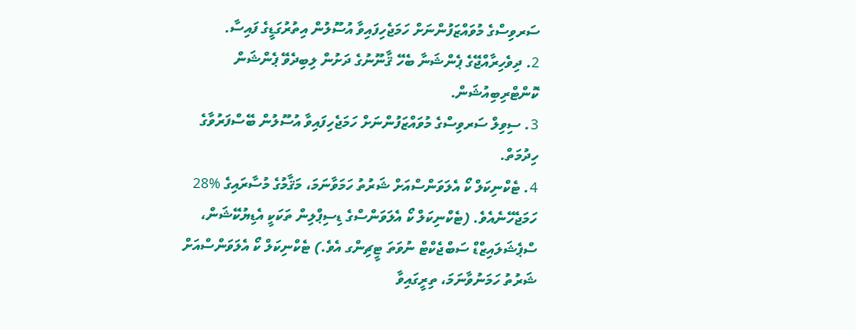ސަރވިސްގެ މުވައްޒަފުންނަށް ހަމަޖެހިފައިވާ އުސޫލުން އިތުރުގަޑީގެ ފައިސާ.
2. ދިވެހިރާއްޖޭގެ ޕެންޝަނާ ބެހޭ ޤާނޫނުގެ ދަށުން ލިބިދެވޭ ޕެންޝަން ކޮންޓްރިބިއުޝަން.
3. ސިވިލް ސަރވިސްގެ މުވައްޒަފުންނަށް ހަމަޖެހިފައިވާ އުސޫލުން ބޭސްފަރުވާގެ ހިދުމަތް.
4. ޓެކްނިކަލް ކޯ އެލަވަންސްއަށް ޝަރުތު ހަމަވާނަމަ، މަޤާމުގެ މުސާރައިގެ %28 ހަމަޖެހޭނެއެވެ. (ޓެކްނިކަލް ކޯ އެލަވަންސްގެ ޑިސިޕްލިން ތަކަކީ އެޑިޔުކޭޝަން، ސްޕެޝަލައިޒްޑް ސަބްޖެކްޓް ނުވަތަ ޓީޗިންގ އެވެ.) ޓެކްނިކަލް ކޯ އެލަވަންސްއަށް ޝަރުތު ހަމަނުވާނަމަ، ތިރީގައިވާ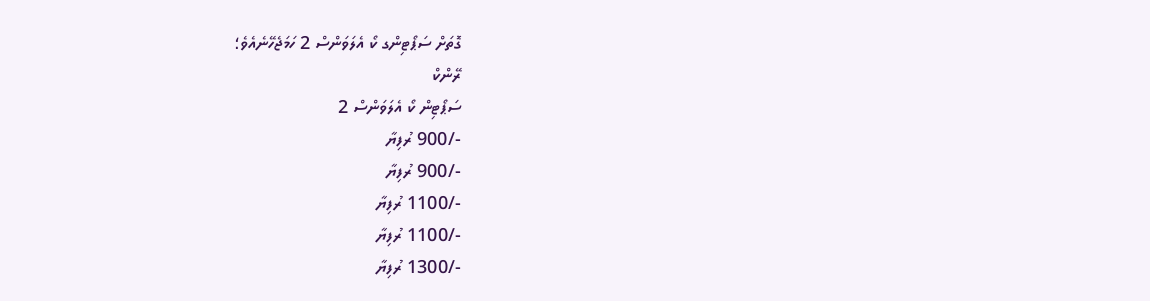ގޮތަށް ސަޕޯޓިންގ ކޯ އެލަވަންސް 2 ހަމަޖެހޭނެއެވެ؛
ރޭންކް
ސަޕޯޓިން ކޯ އެލަވަންސް 2
-/900 ރުފިޔާ
-/900 ރުފިޔާ
-/1100 ރުފިޔާ
-/1100 ރުފިޔާ
-/1300 ރުފިޔާ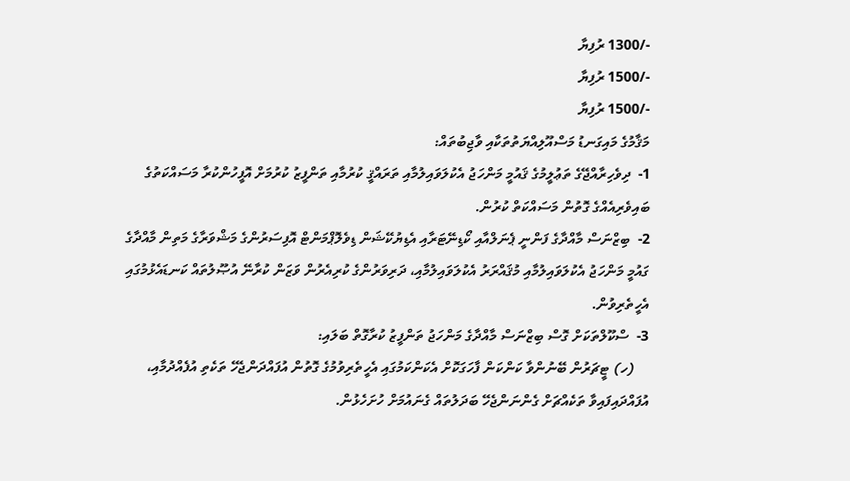-/1300 ރުފިޔާ
-/1500 ރުފިޔާ
-/1500 ރުފިޔާ
މަޤާމުގެ މައިގަނޑު މަސްއޫލިއްޔަތުތަކާއި ވާޖިބުތައް:
1-  ދިވެހިރާއްޖޭގެ ތަޢުލީމުގެ ޤައުމީ މަންހަޖު އެކުލަވައިލުމާއި ތަރައްޤީ ކުރުމާއި ތަންފީޒު ކުރުމަށް އޮފީހުންކުރާ މަސައްކަތުގެ ބައިވެރިއެއްގެ ގޮތުން މަސައްކަތް ކުރުން.
2-  ބިޒްނަސް މާއްދާގެ ފަންނީ ޕެނަލްއާއި ކޯޑިނޭޓަރާއި އެޑިޔުކޭޝަން ޑިވެލޮޕްމަންޓް އޮފިސަރުންގެ މަޝްވަރާގެ މަތިން މާއްދާގެ ގައުމީ މަންހަޖު އެކުލަވައިލުމާއި މުޤައްރަރު އެކުލަވައިލުމާއި، ދަރިވަރުންގެ ކުރިއެރުން ވަޒަން ކުރާނޭ އުޞޫލުތައް ކަނޑައެޅުމުގައި އެހީތެރިވުން.
3-  ސްކޫލްތަކަށް ގޮސް ބިޒްނަސް މާއްދާގެ މަންހަޖު ތަންފީޒު ކުރާގޮތް ބަލައި:
    (ހ) ޓީޗަރުން ބޭނުންވާ ކަންކަން ފާހަގަކޮށް އެކަންކަމުގައި އެހީތެރިވުމުގެ ގޮތުން އުފައްދަންޖެހޭ ތަކެތި އުފެއްދުމާއި، އުފައްދައިފައިވާ ތަކެއްޗަށް ގެންނަންޖެހޭ ބަދަލުތައް ގެނައުމަށް ހުށަހެޅުން.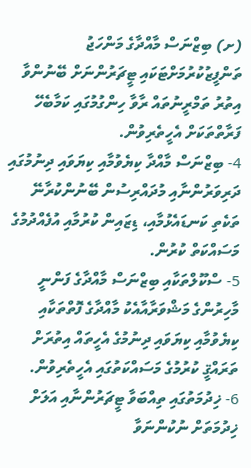(ށ) ބިޒްނަސް މާއްދާގެ މަންހަޖު ތަންފީޒުކުރުމަށްޓަކައި ޓީޗަރުންނަށް ބޭނުންވާ އިތުރު ތަމްރީނުތައް ރާވާ ހިންގުމުގައި ކަމާބެހޭ ފަރާތްތަކަށް އެހީތެރިވުން.
4- ބިޒްނަސް މާއްދާ ކިޔެވުމާއި ކިޔަވައި ދިނުމުގައި ދަރިވަރުންނާއި މުދައްރިސުން ބޭނުންކުރާނޭ ތަކެތި ކަނޑައެޅުމާއި، ޑިޒައިން ކުރުމާއި އުފެއްދުމުގެ މަސައްކަތް ކުރުން.
5- ސްކޫލްތަކާއި ބިޒްނަސް މާއްދާގެ ފަންނީ މާހިރުންގެ މަޝްވަރާއާއެކު މާއްދާގެ ފޮތްތަކާއި ކިޔެވުމާއި ކިޔަވައި ދިނުމުގެ އެހީތައް އިތުރަށް ތަރައްޤީ ކުރުމުގެ މަސައްކަތުގައި އެހީތެރިވުން.
6- ޚިދުމަތުގައި ތިއްބަވާ ޓީޗަރުންނާއި އަލަށް ޚިދުމަތަށް ނުކުންނަވާ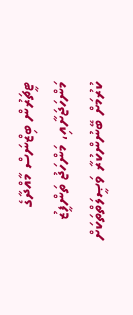ޓީޗަރުން ބިޒްނަސް މާއްދާގެ މަންހަޖަށާއި، މަންހަޖު ތަންފީޒު ކުރުމަށް ބޭނުންކުރާ ވަޞީލަތްތަކަށް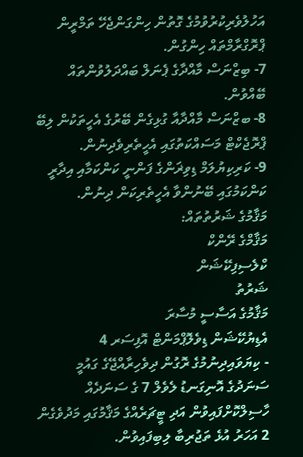އަހުލުވެރިކުރުވުމުގެ ގޮތުން ހިންގަންޖެހޭ ތަމްރީން ޕްރޮގްރާމްތައް ހިންގުން.
7- ބިޒްނަސް މާއްދާގެ ޕެނަލް ބައްދަލުވުންތައް ބޭއްވުން.
8- ބޒްނަސް މާއްދާއާ ގުޅިގެން ބޭރުގެ އެހީތަކުން ލިބޭ ޕްރޮޖެކްޓް މަސައްކަތުގައި އެހީތެރިވެދިނުން.
9- ކަރިކިޔުލަމް ޑިވިޜަންގެ ފަންނީ ކަންކަމާއި އިދާރީ ކަންކަމުގައި ބޭނުންވާ އެހީތެރިކަން ދިނުން.
މަޤާމުގެ ޝަރުތުތައް:
މަޤާމްގެ ރޭންކް
ކްލެސިފިކޭޝަން
ޝަރުތު
މަޤާމުގެ އަސާސީ މުސާރަ
އެޑިޔުކޭޝަން ޑިވެލޮޕްމަންޓް އޮފިސަރ 4
- ކިޔަވައިދިނުމުގެ ރޮގުން ދިވެހިރާއްޖޭގެ ގައުމީ ސަނަދުގެ އޮނިގަނޑު ލެވެލް 7 ގެ ސަނަދެއް ހާސިލްކޮށްފައިވުން އަދި ޓީޗަރެއްގެ މަޤާމުގައި މަދުވެގެން 2 އަހަރު އުޅެ ތަޖުރިބާ ލިބިފައިވުން.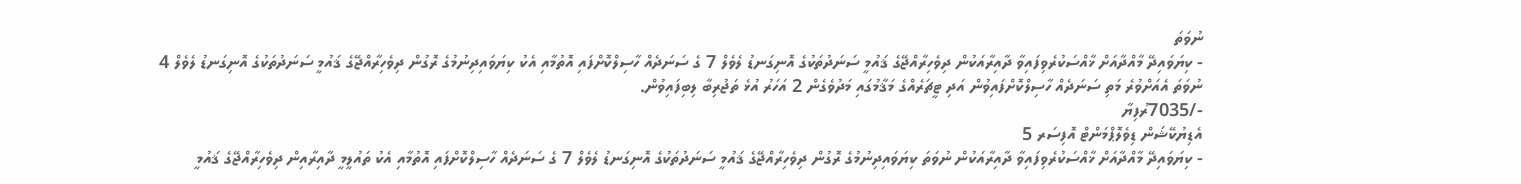ނުވަތަ
- ކިޔަވައިދޭ މާއްދާއަށް ޚާއްސަކުރެވިފައިވާ ދާއިރާއަކުން ދިވެހިރާއްޖޭގެ ޤައުމީ ސަނަދުތަކުގެ އޮނިގަނޑު ލެވެލް 7 ގެ ސަނަދެއް ހާސިލްކޮށްފައި އޮތުމާއި އެކު ކިޔަވައިދިނުމުގެ ރޮގުން ދިވެހިރާއްޖޭގެ ޤައުމީ ސަނަދުތަކުގެ އޮނިގަނޑު ލެވެލް 4 ނުވަތަ އެއަށްވުރެ މަތި ސަނަދެއް ހާސިލްކޮށްފައިވުން އަދި ޓީޗަރެއްގެ މަޤާމުގައި މަދުވެގެން 2 އަހަރު އުޅެ ތަޖުރިބާ ލިބިފައިވުން.
-/7035ރުފިޔާ
އެޑިޔުކޭޝަން ޑިވެލޮޕްމަންޓް އޮފިސަރ 5
- ކިޔަވައިދޭ މާއްދާއަށް ޚާއްސަކުރެވިފައިވާ ދާއިރާއަކުން ނުވަތަ ކިޔަވައިދިނުމުގެ ރޮގުން ދިވެހިރާއްޖޭގެ ޤައުމީ ސަނަދުތަކުގެ އޮނިގަނޑު ލެވެލް 7 ގެ ސަނަދެއް ހާސިލްކޮށްފައި އޮތުމާއި އެކު ތައުލީމީ ދާއިރާއިން ދިވެހިރާއްޖޭގެ ޤައުމީ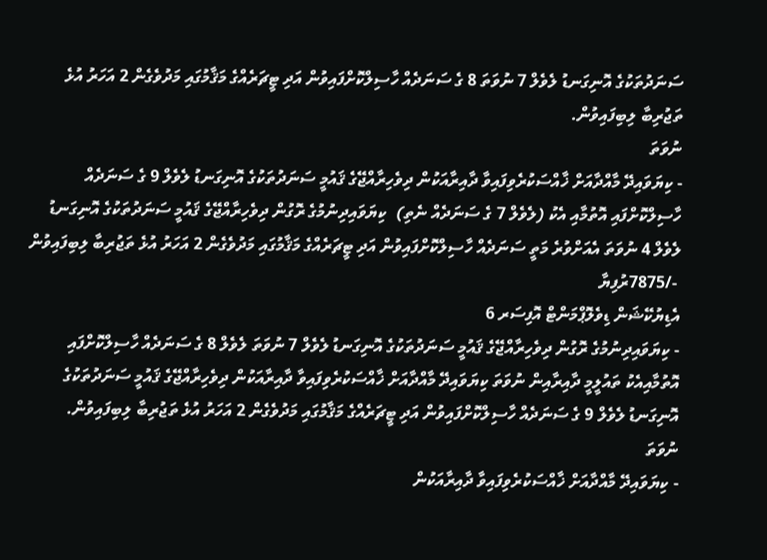ސަނަދުތަކުގެ އޮނިގަނޑު ލެވެލް 7 ނުވަތަ 8 ގެ ސަނަދެއް ހާސިލްކޮށްފައިވުން އަދި ޓީޗަރެއްގެ މަޤާމުގައި މަދުވެގެން 2 އަހަރު އުޅެ ތަޖުރިބާ ލިބިފައިވުން.
ނުވަތަ
- ކިޔަވައިދޭ މާއްދާއަށް ޚާއްސަކުރެވިފައިވާ ދާއިރާއަކުން ދިވެހިރާއްޖޭގެ ޤައުމީ ސަނަދުތަކުގެ އޮނިގަނޑު ލެވެލް 9 ގެ ސަނަދެއް ހާސިލްކޮށްފައި އޮތުމާއި އެކު (ލެވެލް 7 ގެ ސަނަދެއް ނެތި)  ކިޔަވައިދިނުމުގެ ރޮގުން ދިވެހިރާއްޖޭގެ ޤައުމީ ސަނަދުތަކުގެ އޮނިގަނޑު ލެވެލް 4 ނުވަތަ އެއަށްވުރެ މަތީ ސަނަދެއް ހާސިލްކޮށްފައިވުން އަދި ޓީޗަރެއްގެ މަޤާމުގައި މަދުވެގެން 2 އަހަރު އުޅެ ތަޖުރިބާ ލިބިފައިވުން
 -/7875ރުފިޔާ
އެޑިޔުކޭޝަން ޑިވެލޮޕްމަންޓް އޮފިސަރ 6
- ކިޔަވައިދިނުމުގެ ރޮގުން ދިވެހިރާއްޖޭގެ ޤައުމީ ސަނަދުތަކުގެ އޮނިގަނޑު ލެވެލް 7 ނުވަތަ ލެވެލް 8 ގެ ސަނަދެއް ހާސިލްކޮށްފައި އޮތުމާއިއެކު ތައުލީމީ ދާއިރާއިން ނުވަތަ ކިޔަވައިދޭ މާއްދާއަށް ޚާއްސަކުރެވިފައިވާ ދާއިރާއަކުން ދިވެހިރާއްޖޭގެ ޤައުމީ ސަނަދުތަކުގެ އޮނިގަނޑު ލެވެލް 9 ގެ ސަނަދެއް ހާސިލްކޮށްފައިވުން އަދި ޓީޗަރެއްގެ މަޤާމުގައި މަދުވެގެން 2 އަހަރު އުޅެ ތަޖުރިބާ ލިބިފައިވުން.
ނުވަތަ
- ކިޔަވައިދޭ މާއްދާއަށް ޚާއްސަކުރެވިފައިވާ ދާއިރާއަކުން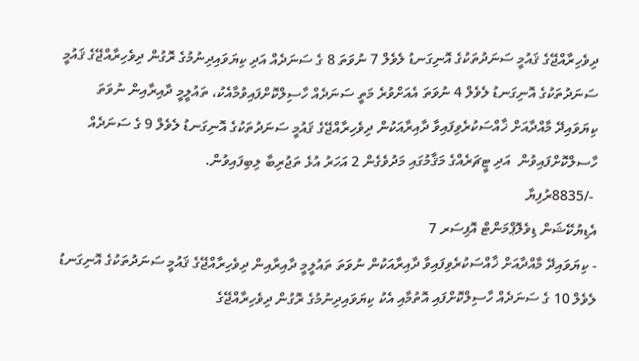ދިވެހިރާއްޖޭގެ ޤައުމީ ސަނަދުތަކުގެ އޮނިގަނޑު ލެވެލް 7 ނުވަތަ 8 ގެ ސަނަދެއް އަދި ކިޔަވައިދިނުމުގެ ރޮގުން ދިވެހިރާއްޖޭގެ ޤައުމީ ސަނަދުތަކުގެ އޮނިގަނޑު ލެވެލް 4 ނުވަތަ އެއަށްވުރެ މަތީ ސަނަދެއް ހާސިލްކޮށްފައިވުމާއެކު، ތައުލީމީ ދާއިރާއިން ނުވަތަ ކިޔަވައިދޭ މާއްދާއަށް ޚާއްސަކުރެވިފައިވާ ދާއިރާއަކުން ދިވެހިރާއްޖޭގެ ޤައުމީ ސަނަދުތަކުގެ އޮނިގަނޑު ލެވެލް 9 ގެ ސަނަދެއް ހާސލްކޮށްފައިވުން  އަދި ޓީޗަރެއްގެ މަޤާމުގައި މަދުވެގެން 2 އަހަރު އުޅެ ތަޖުރިބާ ލިބިފައިވުން.
 -/8835ރުފިޔާ
އެޑިޔުކޭޝަން ޑިވެލޮޕްމަންޓް އޮފިސަރ 7
- ކިޔަވައިދޭ މާއްދާއަށް ޚާއްސަކުރެވިފައިވާ ދާއިރާއަކުން ނުވަތަ ތައުލީމީ ދާއިރާއިން ދިވެހިރާއްޖޭގެ ޤައުމީ ސަނަދުތަކުގެ އޮނިގަނޑު ލެވެލް 10 ގެ ސަނަދެއް ހާސިލްކޮށްފައި އޮތުމާއި އެކު ކިޔަވައިދިނުމުގެ ރޮގުން ދިވެހިރާއްޖޭގެ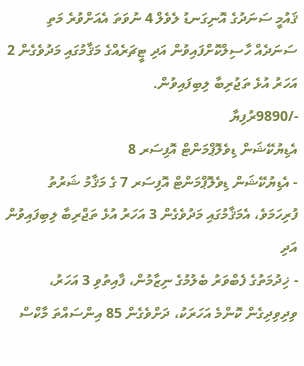ޤައުމީ ސަނަދުގެ އޮނިގަނޑު ލެވެލް 4 ނުވަތަ އެއަށްވުރެ މަތި ސަނަދެއް ހާސިލްކޮށްފައިވުން އަދި ޓީޗަރެއްގެ މަޤާމުގައި މަދުވެގެން 2 އަހަރު އުޅެ ތަޖުރިބާ ލިބިފައިވުން.
-/9890ރުފިޔާ
އެޑިޔުކޭޝަން ޑިވެލޮޕްމަންޓް އޮފިސަރ 8
- އެޑިޔުކޭޝަން ޑިވެލޮޕްމަންޓް އޮފިސަރ 7 ގެ މަޤާމު ޝަރުތު ފުރިހަމަވެ، އެމަޤާމުގައި މަދުވެގެން 3 އަހަރު އުޅެ ތަޖްރިބާ ލިބިފައިވުން
އަދި
- ޚިދުމަތުގެ ފެބްވަރު ބެލުމުގެ ނިޒާމުން، ފާއިތުވި 3 އަހަރު، ވިދިވިދިގެން ކޮންމެ އަހަރަކު، ދަށްވެގެން 85 އިންސައްތަ މާކްސް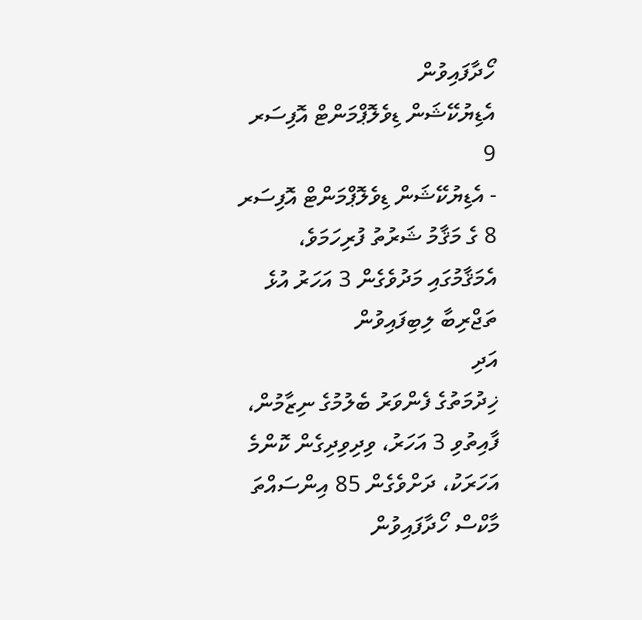ހޯދާފައިވުން
އެޑިޔުކޭޝަން ޑިވެލޮޕްމަންޓް އޮފިސަރ 9
- އެޑިޔުކޭޝަން ޑިވެލޮޕްމަންޓް އޮފިސަރ 8 ގެ މަޤާމު ޝަރުތު ފުރިހަމަވެ، އެމަޤާމުގައި މަދުވެގެން 3 އަހަރު އުޅެ ތަޖްރިބާ ލިބިފައިވުން
އަދި
ޚިދުމަތުގެ ފެންވަރު ބެލުމުގެ ނިޒާމުން، ފާއިތުވި 3 އަހަރު، ވިދިވިދިގެން ކޮންމެ އަހަރަކު، ދަށްވެގެން 85 އިންސައްތަ މާކްސް ހޯދާފައިވުން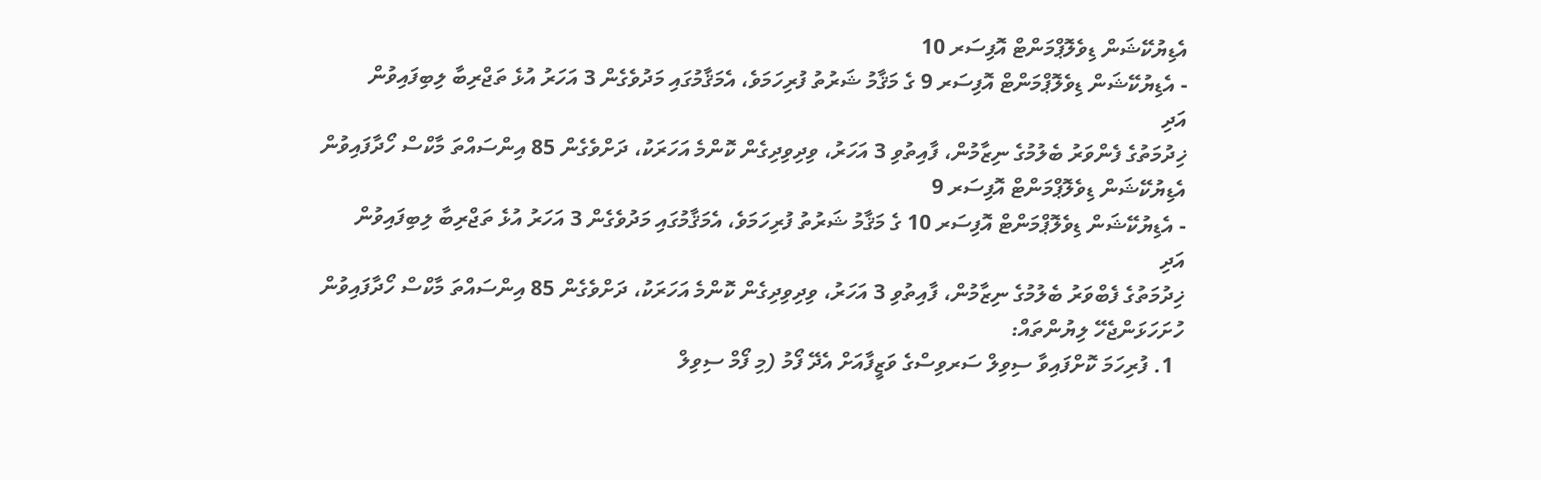އެޑިޔުކޭޝަން ޑިވެލޮޕްމަންޓް އޮފިސަރ 10
- އެޑިޔުކޭޝަން ޑިވެލޮޕްމަންޓް އޮފިސަރ 9 ގެ މަޤާމު ޝަރުތު ފުރިހަމަވެ، އެމަޤާމުގައި މަދުވެގެން 3 އަހަރު އުޅެ ތަޖްރިބާ ލިބިފައިވުން
އަދި
ޚިދުމަތުގެ ފެންވަރު ބެލުމުގެ ނިޒާމުން، ފާއިތުވި 3 އަހަރު، ވިދިވިދިގެން ކޮންމެ އަހަރަކު، ދަށްވެގެން 85 އިންސައްތަ މާކްސް ހޯދާފައިވުން
އެޑިޔުކޭޝަން ޑިވެލޮޕްމަންޓް އޮފިސަރ 9
- އެޑިޔުކޭޝަން ޑިވެލޮޕްމަންޓް އޮފިސަރ 10 ގެ މަޤާމު ޝަރުތު ފުރިހަމަވެ، އެމަޤާމުގައި މަދުވެގެން 3 އަހަރު އުޅެ ތަޖްރިބާ ލިބިފައިވުން
އަދި
ޚިދުމަތުގެ ފެބްވަރު ބެލުމުގެ ނިޒާމުން، ފާއިތުވި 3 އަހަރު، ވިދިވިދިގެން ކޮންމެ އަހަރަކު، ދަށްވެގެން 85 އިންސައްތަ މާކްސް ހޯދާފައިވުން
ހުށަހަޅަންޖެހޭ ލިޔުންތައް:
  1. ފުރިހަމަ ކޮށްފައިވާ ސިވިލް ސަރވިސްގެ ވަޒީފާއަށް އެދޭ ފޯމު (މި ފޯމް ސިވިލް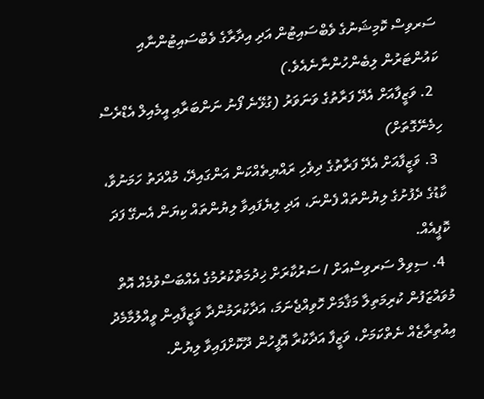ސަރވިސް ކޮމިޝަނުގެ ވެބްސައިޓުން އަދި އިދާރާގެ ވެބްސައިޓުންނާއި ކައުންޓަރުން ލިބެންހުންނާނެއެވެ.)
  2. ވަޒީފާއަށް އެދޭ ފަރާތުގެ ވަނަވަރު (ގުޅޭނެ ފޯނު ނަންބަރާއި އީމެއިލް އެޑްރެސް ހިމެނޭގޮތަށް)
  3. ވަޒީފާއަށް އެދޭ ފަރާތުގެ ދިވެހި ރައްޔިތެއްކަން އަންގައިދޭ، މުއްދަތު ހަމަނުވާ، ކާޑުގެ ދެފުށުގެ ލިޔުންތައް ފެންނަ، އަދި ލިޔެފައިވާ ލިޔުންތައް ކިޔަން އެނގޭ ފަދަ ކޮޕީއެއް.
  4. ސިވިލް ސަރވިސްއަށް / ސަރުކާރަށް ޚިދުމަތްކުރުމުގެ އެއްބަސްވުމެއް އޮތް މުވައްޒަފުން ކުރިމަތިލާ މަޤާމަށް ހޮވިއްޖެނަމަ، އަދާކުރަމުންދާ ވަޒީފާއިން ވީއްލުމާމެދު އިއުތިރާޒެއް ނެތްކަމަށް، ވަޒީފާ އަދާކުރާ އޮފީހުން ދޫކޮށްފައިވާ ލިޔުން.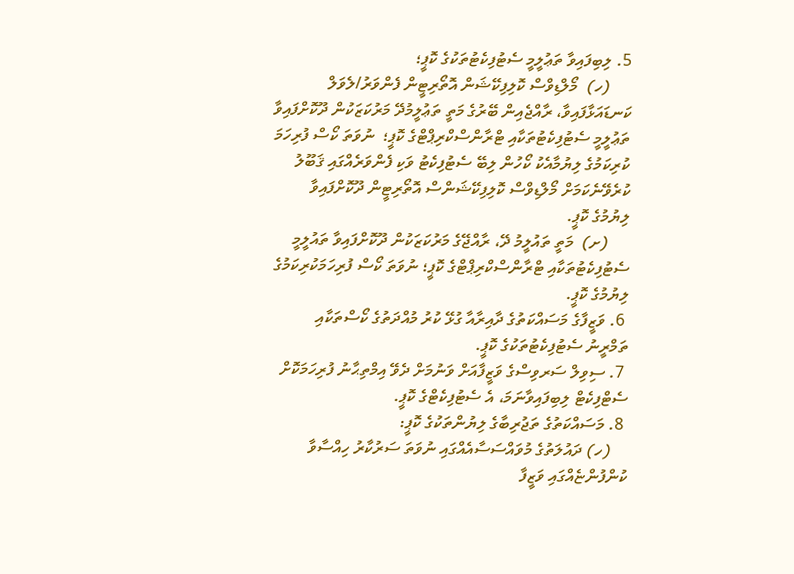5. ލިބިފައިވާ ތަޢުލީމީ ސެޓުފިކެޓުތަކުގެ ކޮޕީ؛
     (ހ)  މޯލްޑިވްސް ކޮލިފިކޭޝަން އޮތޯރިޓީން ފެންވަރު/ލެވަލް ކަނޑައަޅާފައިވާ، ރާއްޖެއިން ބޭރުގެ މަތީ ތަޢުލީމުދޭ މަރުކަޒަކުން ދޫކޮށްފައިވާ ތަޢުލީމީ ސެޓުފިކެޓުތަކާއި ޓްރާންސްކްރިޕްޓްގެ ކޮޕީ؛  ނުވަތަ ކޯސް ފުރިހަމަ ކުރިކަމުގެ ލިޔުމާއެކު ކޯހުން ލިބޭ ސެޓުފިކެޓު ވަކި ފެންވަރެއްގައި ޤަބޫލު ކުރެވޭނެކަމަށް މޯލްޑިވްސް ކޮލިފިކޭޝަންސް އޮތޯރިޓީން ދޫކޮށްފައިވާ ލިޔުމުގެ ކޮޕީ.
     (ށ)  މަތީ ތައުލީމު ދޭ، ރާއްޖޭގެ މަރުކަޒަކުން ދޫކޮށްފައިވާ ތައުލީމީ ސެޓުފިކެޓުތަކާއި ޓްރާންސްކްރިޕްޓްގެ ކޮޕީ؛ ނުވަތަ ކޯސް ފުރިހަމަކުރިކަމުގެ ލިޔުމުގެ ކޮޕީ.
 6. ވަޒީފާގެ މަސައްކަތުގެ ދާއިރާއާ ގުޅޭ ކުރު މުއްދަތުގެ ކޯސްތަކާއި ތަމްރީނު ސެޓުފިކެޓުތަކުގެ ކޮޕީ.
 7. ސިވިލް ސަރވިސްގެ ވަޒީފާއަށް ވަނުމަށް ދެވޭ އިމްތިޙާނު ފުރިހަމަކޮށް ސެޓްފިކެޓް ލިބިފައިވާނަމަ، އެ ސެޓުފިކެޓްގެ ކޮޕީ.
 8. މަސައްކަތުގެ ތަޖުރިބާގެ ލިޔުންތަކުގެ ކޮޕީ:
    (ހ) ދައުލަތުގެ މުވައްސަސާއެއްގައި ނުވަތަ ސަރުކާރު ހިއްސާވާ ކުންފުންޏެއްގައި ވަޒީފާ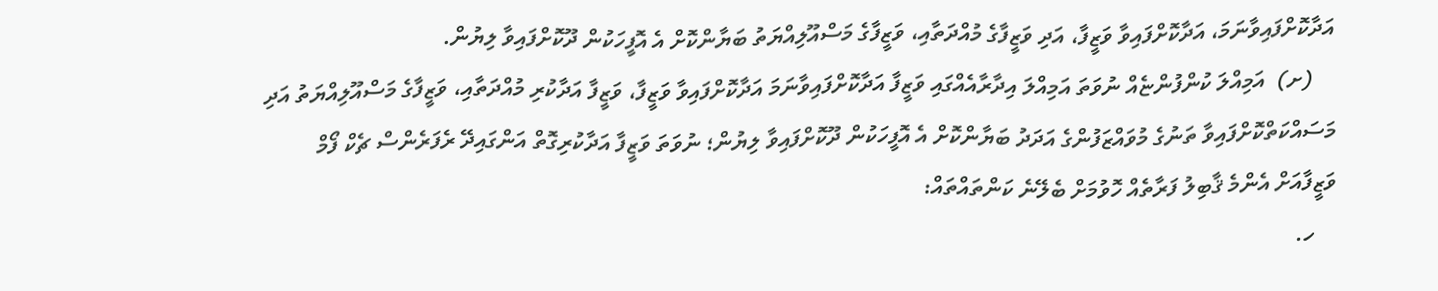އަދާކޮށްފައިވާނަމަ، އަދާކޮށްފައިވާ ވަޒީފާ، އަދި ވަޒީފާގެ މުއްދަތާއި، ވަޒީފާގެ މަސްއޫލިއްޔަތު ބަޔާންކޮށް އެ އޮފީހަކުން ދޫކޮށްފައިވާ ލިޔުން.
    (ށ)  އަމިއްލަ ކުންފުންޏެއް ނުވަތަ އަމިއްލަ އިދާރާއެއްގައި ވަޒީފާ އަދާކޮށްފައިވާނަމަ އަދާކޮށްފައިވާ ވަޒީފާ، ވަޒީފާ އަދާކުރި މުއްދަތާއި، ވަޒީފާގެ މަސްއޫލިއްޔަތު އަދި މަސައްކަތްކޮށްފައިވާ ތަނުގެ މުވައްޒަފުންގެ އަދަދު ބަޔާންކޮށް އެ އޮފީހަކުން ދޫކޮށްފައިވާ ލިޔުން؛ ނުވަތަ ވަޒީފާ އަދާކުރިގޮތް އަންގައިދޭ ރެފަރެންސް ޗެކް ފޯމް
ވަޒީފާއަށް އެންމެ ޤާބިލު ފަރާތެއް ހޮވުމަށް ބެލޭނެ ކަންތައްތައް:
    ހ.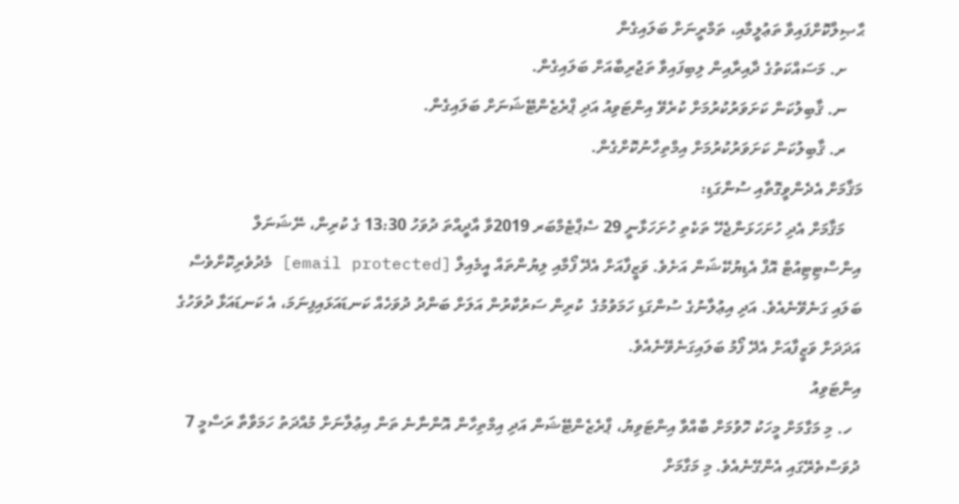ޙާޞިލްކޮށްފައިވާ ތަޢުލީމާއި، ތަމްރީނަށް ބަލައިގެން
    ށ. މަސައްކަތުގެ ދާއިރާއިން ލިބިފައިވާ ތަޖުރިބާއަށް ބަލައިގެން.
    ނ. ޤާބިލުކަން ކަށަވަރުކުރުމަށް ކުރެވޭ އިންޓަވިއު އަދި ޕްރެޒެންޓޭޝަނަށް ބަލައިގެން.
    ރ. ޤާބިލުކަން ކަށަވަރުކުރުމަށް އިމްތިހާނުކޮށްގެން.
މަޤާމަށް އެދެންވީގޮތާއި ސުންގަޑި:
    މަޤާމަށް އެދި ހުށަހަޅަންޖެހޭ ތަކެތި ހުށަހަޅާނީ 29 ސެޕްޓެމްބަރ 2019ވާ އާދީއްތަ ދުވަހު 13:30 ގެ ކުރިން، ނޭޝަނަލް އިންސްޓިޓިއުޓް އޮފް އެޑިޔުކޭޝަން އަށެވެ. ވަޒީފާއަށް އެދޭ ފޯމާއި ލިޔުންތައް އީމެއިލް [email protected] މެދުވެރިކޮށްވެސް ބަލައި ގަނެވޭނެއެވެ. އަދި އިޢުލާނުގެ ސުންގަޑި ހަމަވުމުގެ  ކުރިން ސަރުކާރުން އަލަށް ބަންދު ދުވަހެއް ކަނޑައަޅައިފިނަމަ، އެ ކަނޑައަޅާ ދުވަހުގެ އަދަދަށް ވަޒީފާއަށް އެދޭ ފޯމު ބަލައިގަނެވޭނެއެވެ.
އިންޓަވިއު
  ހ. މި މަގާމަށް މީހަކު ހޮވުމަށް ބާއްވާ އިންޓަވިޔު، ޕްރެޒެންޓޭޝަން އަދި އިމްތިހާން އޮންނާނެ ތަން އިޢުލާނަށް މުއްދަތު ހަމަވާތާ ރަސްމީ 7 ދުވަސްތެރޭގައި އެންގޭނެއެވެ. މި މަގާމަށް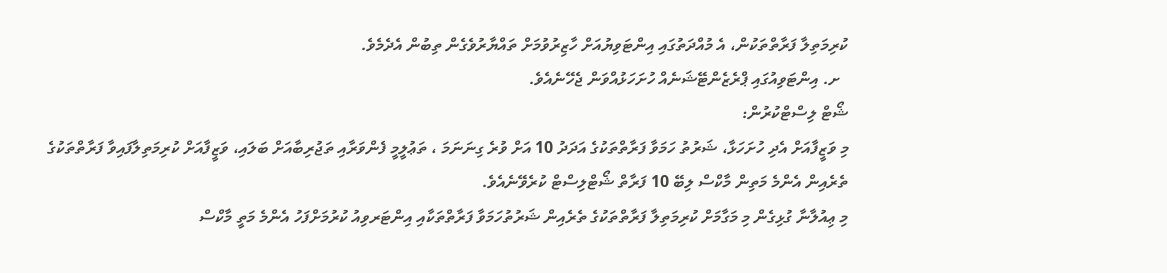ކުރިމަތިލާ ފަރާތްތަކުން، އެ މުއްދަތުގައި އިންޓަވިޔުއަށް ހާޒިރުވުމަށް ތައްޔާރުވެގެން ތިބުން އެދެމެވެ.
  ށ. އިންޓަވިއުގައި ޕްރެޒެންޓޭޝަނެއް ހުށަހަޅުއްވަން ޖެހޭނެއެވެ.
ޝޯޓް ލިސްޓްކުރުން:
މި ވަޒީފާއަށް އެދި ހުށަހަޅާ، ޝަރުތު ހަމަވާ ފަރާތްތަކުގެ އަދަދު 10 އަށް ވުރެ ގިނަނަމަ ، ތަޢުލީމީ ފެންވަރާއި ތަޖުރިބާއަށް ބަލައި، ވަޒީފާއަށް ކުރިމަތިލާފައިވާ ފަރާތްތަކުގެ ތެރެއިން އެންމެ މަތިން މާކްސް ލިބޭ 10 ފަރާތް ޝޯޓްލިސްޓް ކުރެވޭނެއެވެ.
މި ޢިއުލާނާ ގުޅިގެން މި މަގާމަށް ކުރިމަތިލާ ފަރާތްތަކުގެ ތެރެއިން ޝަރުތުހަމަވާ ފަރާތްތަކާއި އިންޓަރވިއު ކުރުމަށްފަހު އެންމެ މަތީ މާކްސް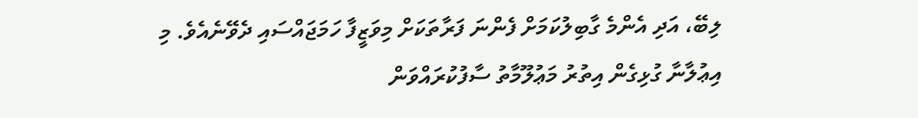ލިބޭ، އަދި އެންމެ ގާބިލުކަމަށް ފެންނަ ފަރާތަކަށް މިވަޒީފާ ހަމަޖައްސައި ދެވޭނެއެވެ. މި އިޢުލާނާ ގުޅިގެން އިތުރު މަޢުލޫމާތު ސާފުކުރައްވަން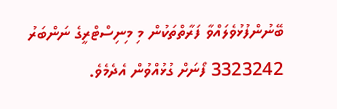ބޭނުންފުޅުވެލައްވާ ފަރާތްތަކުން މި މިނިސްޓްރީގެ ނަންބަރު 3323242 ފޯނަށް ގުޅުއްވުން އެދެމެވެ.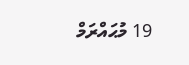19 މުޙައްރަމް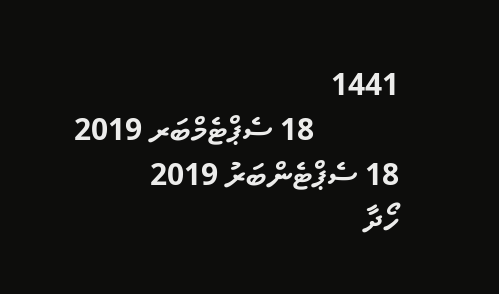1441
           18 ސެޕްޓެމްބަރ 2019
18 ސެޕްޓެންބަރު 2019
ހޯދާ